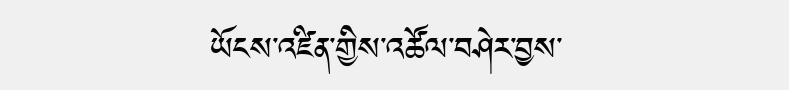ཡོངས་འཛིན་གྱིས་འཚོལ་བཤེར་བྱས་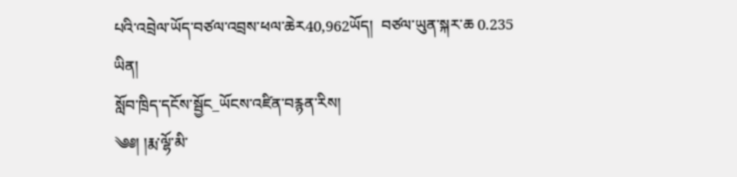པའི་འབྲེལ་ཡོད་བཙལ་འབྲས་ཕལ་ཆེར40,962ཡོད།  བཙལ་ཡུན་སྐར་ཆ 0.235 ཡིན།
སློབ་ཁྲིད་དངོས་སྦྱོང_ཡོངས་འཛིན་བརྙན་རིས།
༄༅། །རྨ་ལྷོ་མི་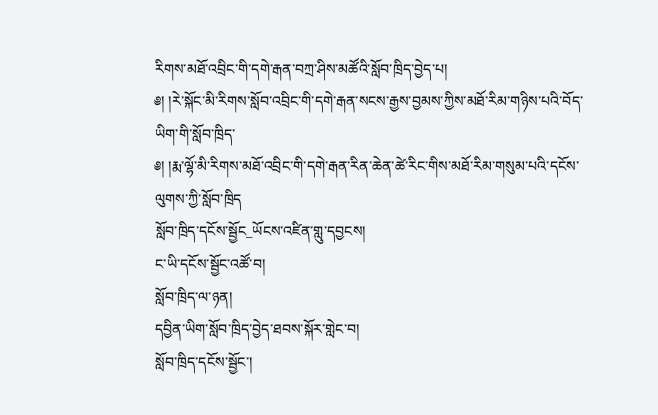རིགས་མཐོ་འབྲིང་གི་དགེ་རྒན་བཀྲ་ཤིས་མཚོའི་སློབ་ཁྲིད་བྱེད་པ།
༅། །རེ་སྐོང་མི་རིགས་སློབ་འབྲིང་གི་དགེ་རྒན་སངས་རྒྱས་བྱམས་ཀྱིས་མཐོ་རིམ་གཉིས་པའི་བོད་ཡིག་གི་སློབ་ཁྲིད་
༅། །རྨ་ལྷོ་མི་རིགས་མཐོ་འབྲིང་གི་དགེ་རྒན་རིན་ཆེན་ཚེ་རིང་གིས་མཐོ་རིམ་གསུམ་པའི་དངོས་ལུགས་ཀྱི་སློབ་ཁྲིད
སློབ་ཁྲིད་དངོས་སྦྱོང_ཡོངས་འཛིན་གླུ་དབྱངས།
ང་ཡི་དངོས་སྦྱོང་འཚོ་བ།
སློབ་ཁྲིད་ལ་ཉན།
དབྱིན་ཡིག་སློབ་ཁྲིད་བྱེད་ཐབས་སྐོར་གླེང་བ།
སློབ་ཁྲིད་དངོས་སྦྱོང་།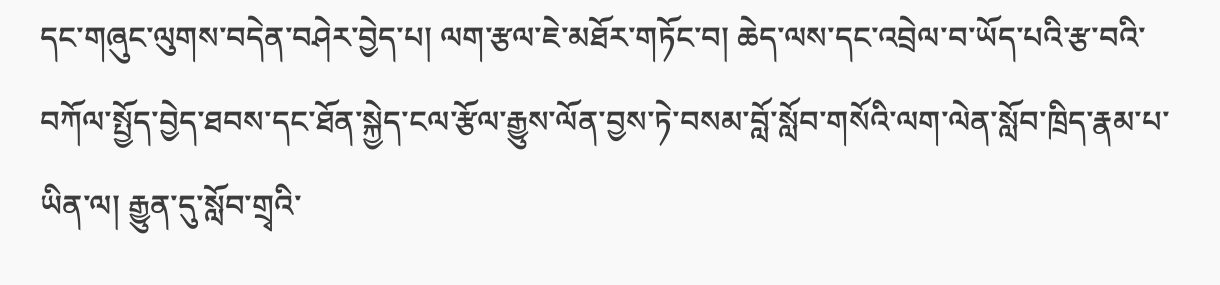དང་གཞུང་ལུགས་བདེན་བཤེར་བྱེད་པ། ལག་རྩལ་ཇེ་མཐོར་གཏོང་བ། ཆེད་ལས་དང་འབྲེལ་བ་ཡོད་པའི་རྩ་བའི་བཀོལ་སྤྱོད་བྱེད་ཐབས་དང་ཐོན་སྐྱེད་ངལ་རྩོལ་རྒྱུས་ལོན་བྱས་ཏེ་བསམ་བློ་སློབ་གསོའི་ལག་ལེན་སློབ་ཁྲིད་རྣམ་པ་ཡིན་ལ། རྒྱུན་དུ་སློབ་གྲྭའི་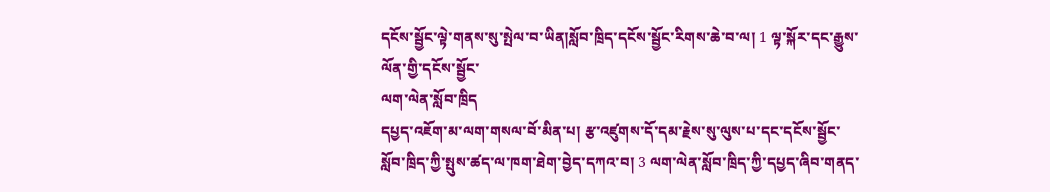དངོས་སྦྱོང་ལྟེ་གནས་སུ་སྤེལ་བ་ཡིན།སློབ་ཁྲིད་དངོས་སྦྱོང་རིགས་ཆེ་བ་ལ། 1 ལྟ་སྐོར་དང་རྒྱུས་ལོན་གྱི་དངོས་སྦྱོང་
ལག་ལེན་སློབ་ཁྲིད
དཔྱད་འཇོག་མ་ལག་གསལ་བོ་མིན་པ། རྩ་འཛུགས་དོ་དམ་རྗེས་སུ་ལུས་པ་དང་དངོས་སྦྱོང་སློབ་ཁྲིད་ཀྱི་སྤུས་ཚད་ལ་ཁག་ཐེག་བྱེད་དཀའ་བ། 3 ལག་ལེན་སློབ་ཁྲིད་ཀྱི་དཔྱད་ཞིབ་གནད་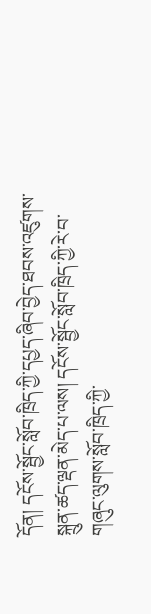དོན། དངོས་སྦྱོང་སློབ་ཁྲིད་ཀྱི་དཔྱད་ཞིབ་བྱེད་ཐབས་འཛུགས་སྐྲུན་ཚད་ལྡན་མེད་པ་ལས། དངོས་སྦྱོང་སློབ་ཁྲིད་ཀྱི་རེ་བ་གཞུང་ལུགས་སློབ་ཁྲིད་ཀྱི་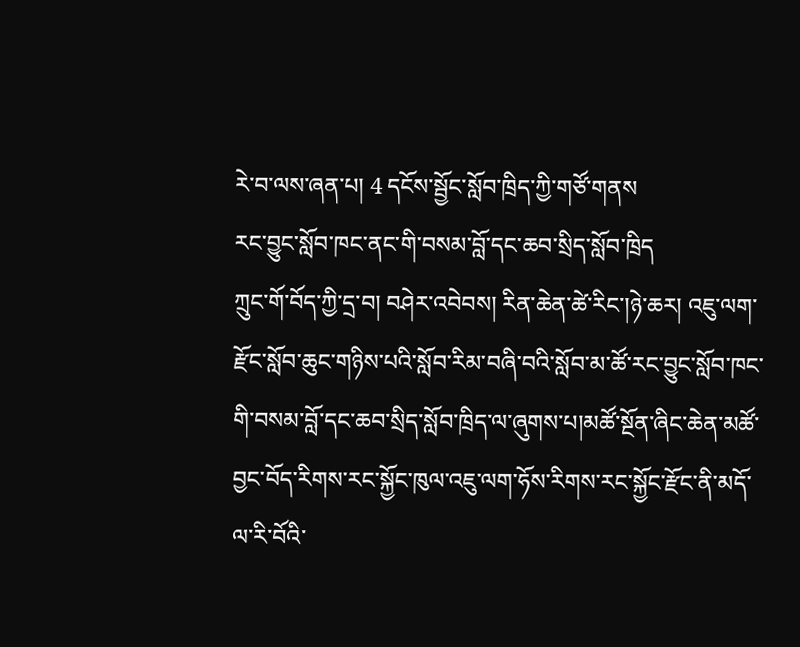རེ་བ་ལས་ཞན་པ། 4 དངོས་སྦྱོང་སློབ་ཁྲིད་ཀྱི་གཙོ་གནས
རང་བྱུང་སློབ་ཁང་ནང་གི་བསམ་བློ་དང་ཆབ་སྲིད་སློབ་ཁྲིད
ཀྲུང་གོ་བོད་ཀྱི་དྲ་བ། བཤེར་འབེབས། རིན་ཆེན་ཚེ་རིང་།ཉེ་ཆར། འཇུ་ལག་རྫོང་སློབ་ཆུང་གཉིས་པའི་སློབ་རིམ་བཞི་བའི་སློབ་མ་ཚོ་རང་བྱུང་སློབ་ཁང་གི་བསམ་བློ་དང་ཆབ་སྲིད་སློབ་ཁྲིད་ལ་ཞུགས་པ།མཚོ་སྔོན་ཞིང་ཆེན་མཚོ་བྱང་བོད་རིགས་རང་སྐྱོང་ཁུལ་འཇུ་ལག་ཧོས་རིགས་རང་སྐྱོང་རྫོང་ནི་མདོ་ལ་རི་བོའི་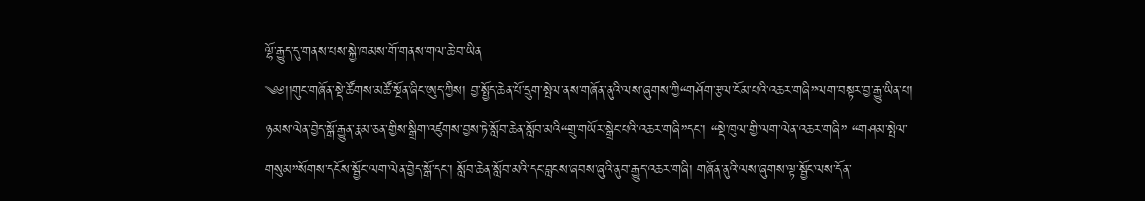ལྷོ་རྒྱུད་དུ་གནས་པས་སྐྱེ་ཁམས་གོ་གནས་གལ་ཆེ་བ་ཡིན
༄༅།།གུང་གཞོན་སྡེ་ཚོགས་མཚོ་སྔོན་ཞིང་ཨུད་ཀྱིས། བྱ་སྤྱོད་ཆེན་པོ་དྲུག་སྤེལ་ནས་གཞོན་ནུའི་ལས་ཞུགས་ཀྱི“གཤོག་རྩལ་ངོམ་པའི་འཆར་གཞི”ལག་བསྟར་བྱ་རྒྱུ་ཡིན་པ།
ཉམས་ལེན་བྱེད་སྒོ་རྒྱུན་རྣམ་ཅན་གྱིས་སྒྲིག་འཛུགས་བྱས་ཏེ་སློབ་ཆེན་སློབ་མའི“གྲུ་གཡོར་སྒྲེང་པའི་འཆར་གཞི”དང་། “སྡེ་ཁུལ་གྱི་ལག་ལེན་འཆར་གཞི” “གཤམ་སྤེལ་གསུམ”སོགས་དངོས་སྦྱོང་ལག་ལེན་བྱེད་སྒོ་དང་། སློབ་ཆེན་སློབ་མའི་དང་བླངས་ཞབས་ཞུའི་ནུབ་རྒྱུད་འཆར་གཞི། གཞོན་ནུའི་ལས་ཞུགས་ལྟ་སྦྱོང་ལས་དོན་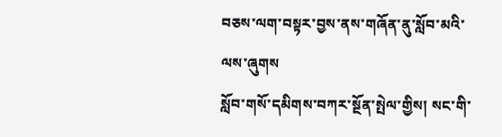བཅས་ལག་བསྟར་བྱས་ནས་གཞོན་ནུ་སློབ་མའི་ལས་ཞུགས
སློབ་གསོ་དམིགས་བཀར་སྔོན་སྤེལ་གྱིས། སང་གི་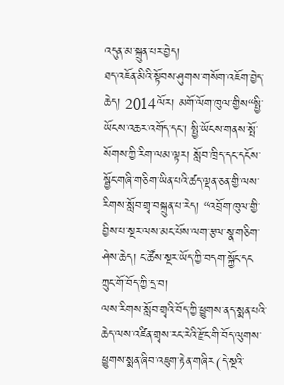འདུན་མ་སྐྲུན་པར་བྱེད།
ཐད་འཇོན་མིའི་སྟོབས་ཤུགས་གསོག་འཇོག་བྱེད་ཆེད། 2014ལོར། མགོ་ལོག་ཁུལ་གྱིས“སྤྱི་ཡོངས་འཆར་འགོད་དང་། སྤྱི་ཡོངས་གནས་སྤོ་སོགས་ཀྱི་རིག་ལམ་ལྟར། སློབ་ཁྲིད་དང་དངོས་སྦྱོང་གཞི་གཅིག་ཡིན་པའི་ཚད་ལྡན་ཅན་གྱི་ལས་རིགས་སློབ་གྲྭ་བསྐྲུན་པ་རེད། “འབྲོག་ཁུལ་གྱི་བྱིས་པ་སྔར་ལས་མང་པོས་ལག་རྩལ་སྣ་གཅིག་ཤེས་ཆེད། ང་ཚོས་སྔར་ཡོད་ཀྱི་བདག་སྐྱོང་དང
ཀྲུང་གོ་བོད་ཀྱི་དྲ་བ།
ལས་རིགས་སློབ་གྲྭའི་བོད་ཀྱི་ཕྱུགས་ནད་སྨན་པའི་ཆེད་ལས་འཛིན་གྲྭས་རང་རེའི་རྫོང་གི་བོད་ལུགས་ཕྱུགས་སྨན་ཞིབ་འཇུག་རྟེན་གཞིར(དེ་སྔའི་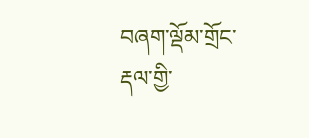བཞག་ལྡོམ་གྲོང་རྡལ་གྱི་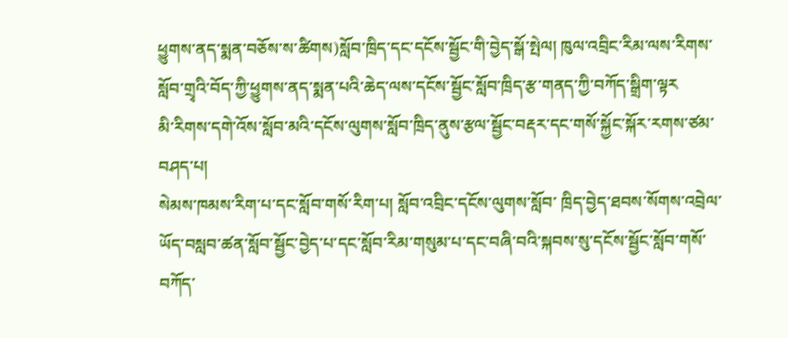ཕྱུགས་ནད་སྨན་བཅོས་ས་ཚིགས)སློབ་ཁྲིད་དང་དངོས་སྦྱོང་གི་བྱེད་སྒོ་སྤེལ། ཁུལ་འབྲིང་རིམ་ལས་རིགས་སློབ་གྲྭའི་བོད་ཀྱི་ཕྱུགས་ནད་སྨན་པའི་ཆེད་ལས་དངོས་སྦྱོང་སློབ་ཁྲིད་རྩ་གནད་ཀྱི་བཀོད་སྒྲིག་ལྟར
མི་རིགས་དགེ་འོས་སློབ་མའི་དངོས་ལུགས་སློབ་ཁྲིད་ནུས་རྩལ་སྦྱོང་བརྡར་དང་གསོ་སྐྱོང་སྐོར་རགས་ཙམ་བཤད་པ།
སེམས་ཁམས་རིག་པ་དང་སློབ་གསོ་རིག་པ། སློབ་འབྲིང་དངོས་ལུགས་སློབ་ ཁྲིད་བྱེད་ཐབས་སོགས་འབྲེལ་ཡོད་བསླབ་ཚན་སློབ་སྦྱོང་བྱེད་པ་དང་སློབ་རིམ་གསུམ་པ་དང་བཞི་བའི་སྐབས་སུ་དངོས་སྦྱོང་སློབ་གསོ་ བཀོད་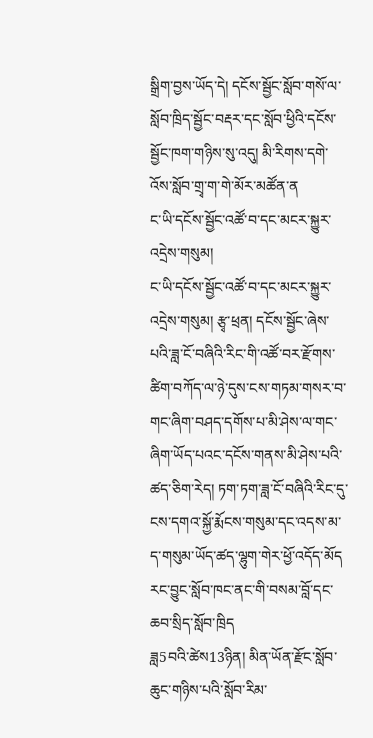སྒྲིག་བྱས་ཡོད་དེ། དངོས་སྦྱོང་སློབ་གསོ་ལ་སློབ་ཁྲིད་སྦྱོང་བརྡར་དང་སློབ་ཕྱིའི་དངོས་སྦྱོང་ཁག་གཉིས་སུ་འདུ། མི་རིགས་དགེ་འོས་སློབ་གྲྭ་ག་གེ་མོར་མཚོན་ན
ང་ཡི་དངོས་སྦྱོང་འཚོ་བ་དང་མངར་སྐྱུར་འདྲེས་གསུམ།
ང་ཡི་དངོས་སྦྱོང་འཚོ་བ་དང་མངར་སྐྱུར་འདྲེས་གསུམ། རྩྭ་ཕྲན། དངོས་སྦྱོང་ཞེས་པའི་ཟླ་ངོ་བཞིའི་རིང་གི་འཚོ་བར་རྫོགས་ཚིག་བཀོད་ལ་ཉེ་དུས་ངས་གཏམ་གསར་བ་གང་ཞིག་བཤད་དགོས་པ་མི་ཤེས་ལ་གང་ཞིག་ཡོད་པའང་དངོས་གནས་མི་ཤེས་པའི་ཚད་ཅིག་རེད། ཏག་ཏག་ཟླ་ངོ་བཞིའི་རིང་དུ་ངས་དགའ་སྐྱོ་རྨོངས་གསུམ་དང་འདས་མ་ད་གསུམ་ཡོད་ཚད་ལྷུག་གེར་ཕྱོ་འདོད་མོད
རང་བྱུང་སློབ་ཁང་ནང་གི་བསམ་བློ་དང་ཆབ་སྲིད་སློབ་ཁྲིད
ཟླ5བའི་ཚེས13ཉིན། མིན་ཡོན་རྫོང་སློབ་ཆུང་གཉིས་པའི་སློབ་རིམ་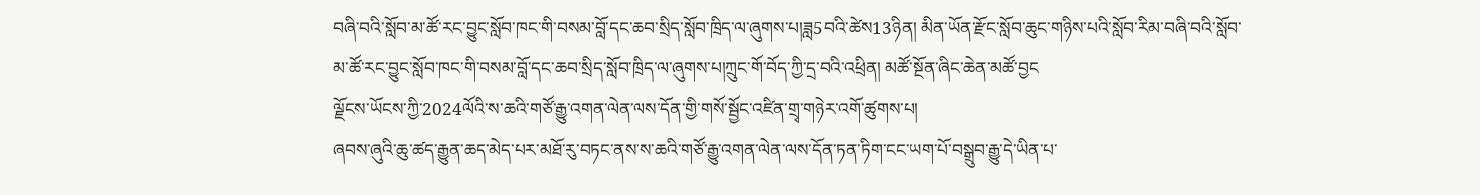བཞི་བའི་སློབ་མ་ཚོ་རང་བྱུང་སློབ་ཁང་གི་བསམ་བློ་དང་ཆབ་སྲིད་སློབ་ཁྲིད་ལ་ཞུགས་པ།ཟླ5བའི་ཚེས13ཉིན། མིན་ཡོན་རྫོང་སློབ་ཆུང་གཉིས་པའི་སློབ་རིམ་བཞི་བའི་སློབ་མ་ཚོ་རང་བྱུང་སློབ་ཁང་གི་བསམ་བློ་དང་ཆབ་སྲིད་སློབ་ཁྲིད་ལ་ཞུགས་པ།ཀྲུང་གོ་བོད་ཀྱི་དྲ་བའི་འཕྲིན། མཚོ་སྔོན་ཞིང་ཆེན་མཚོ་བྱང
ལྗོངས་ཡོངས་ཀྱི་2024ལོའི་ས་ཆའི་གཙོ་རྒྱུ་འགན་ལེན་ལས་དོན་གྱི་གསོ་སྦྱོང་འཛིན་གྲྭ་གཉེར་འགོ་ཚུགས་པ།
ཞབས་ཞུའི་ཆུ་ཚད་རྒྱུན་ཆད་མེད་པར་མཐོ་རུ་བཏང་ནས་ས་ཆའི་གཙོ་རྒྱུ་འགན་ལེན་ལས་དོན་ཏན་ཏིག་ངང་ཡག་པོ་བསྒྲུབ་རྒྱུ་དེ་ཡིན་པ་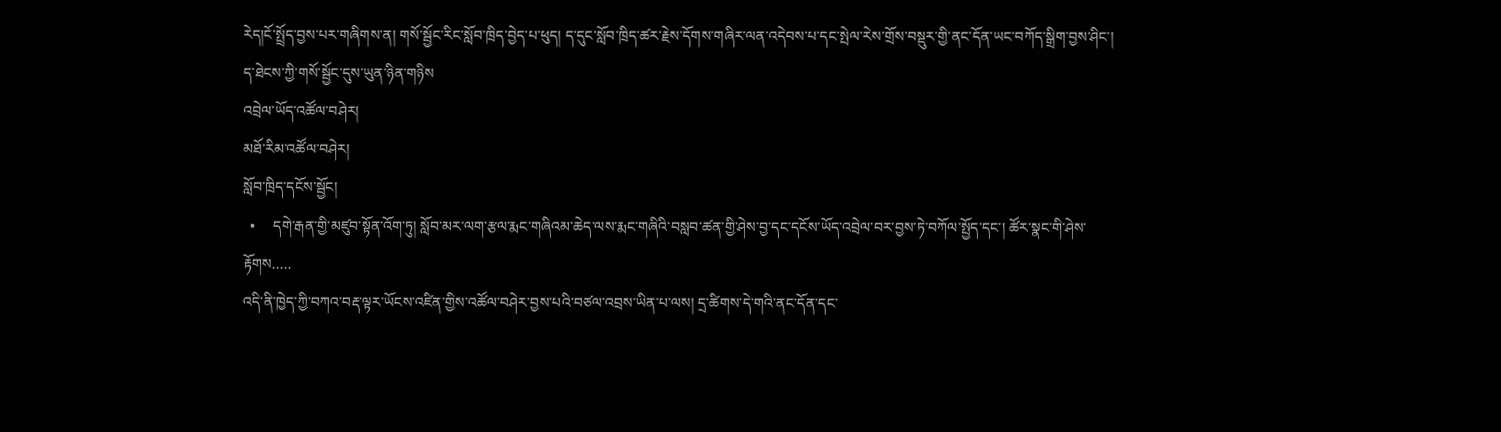རེད།ངོ་སྤྲོད་བྱས་པར་གཞིགས་ན། གསོ་སྦྱོང་རིང་སློབ་ཁྲིད་བྱེད་པ་ཕུད། ད་དུང་སློབ་ཁྲིད་ཚར་རྗེས་དོགས་གཞིར་ལན་འདེབས་པ་དང་སྤེལ་རེས་གྲོས་བསྡུར་གྱི་ནང་དོན་ཡང་བཀོད་སྒྲིག་བྱས་ཤིང་། ད་ཐེངས་ཀྱི་གསོ་སྦྱོང་དུས་ཡུན་ཉིན་གཉིས
འབྲེལ་ཡོད་འཚོལ་བཤེར།
མཐོ་རིམ་འཚོལ་བཤེར།
སློབ་ཁྲིད་དངོས་སྦྱོང།
  •     དགེ་རྒན་གྱི་མཛུབ་སྟོན་འོག་ཏུ། སློབ་མར་ལག་རྩལ་རྨང་གཞིའམ་ཆེད་ལས་རྨང་གཞིའི་བསླབ་ཚན་གྱི་ཤེས་བྱ་དང་དངོས་ཡོད་འབྲེལ་བར་བྱས་ཏེ་བཀོལ་སྤྱོད་དང་། ཚོར་སྣང་གི་ཤེས་རྟོགས.....
འདི་ནི་ཁྱེད་ཀྱི་བཀའ་བརྡ་ལྟར་ཡོངས་འཛིན་གྱིས་འཚོལ་བཤེར་བྱས་པའི་བཙལ་འབྲས་ཡིན་པ་ལས། དྲ་ཚིགས་དེ་གའི་ནང་དོན་དང་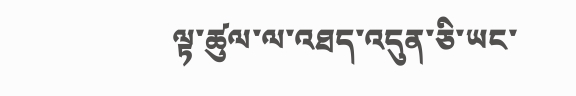ལྟ་ཚུལ་ལ་འཐད་འདུན་ཅི་ཡང་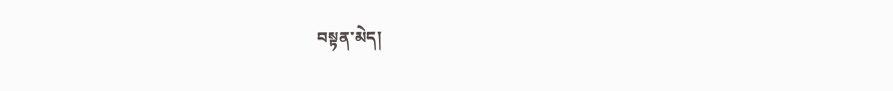བསྟན་མེད།